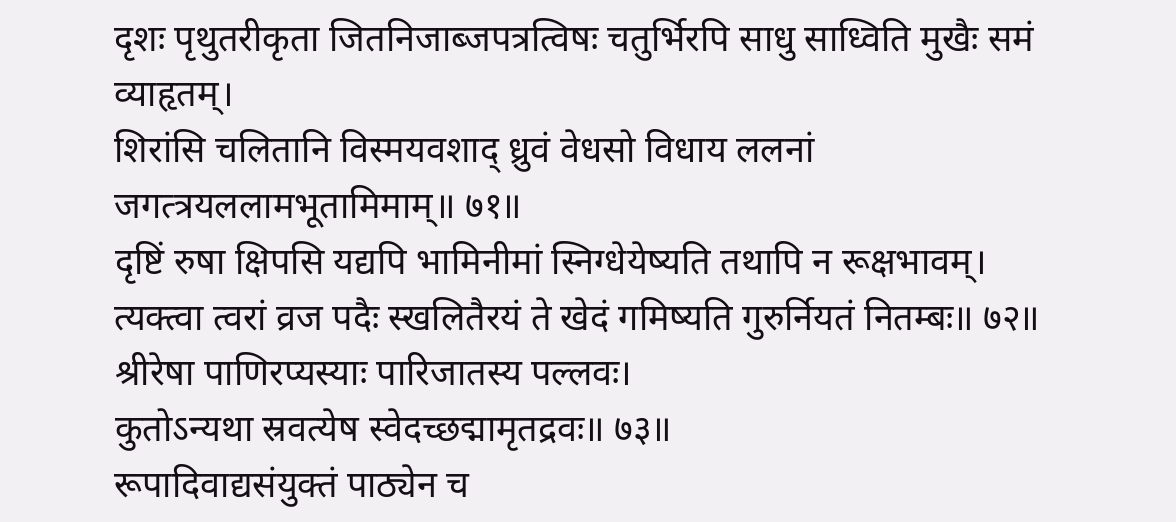दृशः पृथुतरीकृता जितनिजाब्जपत्रत्विषः चतुर्भिरपि साधु साध्विति मुखैः समं व्याहृतम्।
शिरांसि चलितानि विस्मयवशाद् ध्रुवं वेधसो विधाय ललनां जगत्त्रयललामभूतामिमाम्॥ ७१॥
दृष्टिं रुषा क्षिपसि यद्यपि भामिनीमां स्निग्धेयेष्यति तथापि न रूक्षभावम्।
त्यक्त्वा त्वरां व्रज पदैः स्खलितैरयं ते खेदं गमिष्यति गुरुर्नियतं नितम्बः॥ ७२॥
श्रीरेषा पाणिरप्यस्याः पारिजातस्य पल्लवः।
कुतोऽन्यथा स्रवत्येष स्वेदच्छद्मामृतद्रवः॥ ७३॥
रूपादिवाद्यसंयुक्तं पाठ्येन च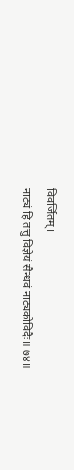विवर्जितम्।
नाट्यं हि तत्तु विज्ञेयं सैन्धवं नाट्यकोविदैः॥ ७४॥